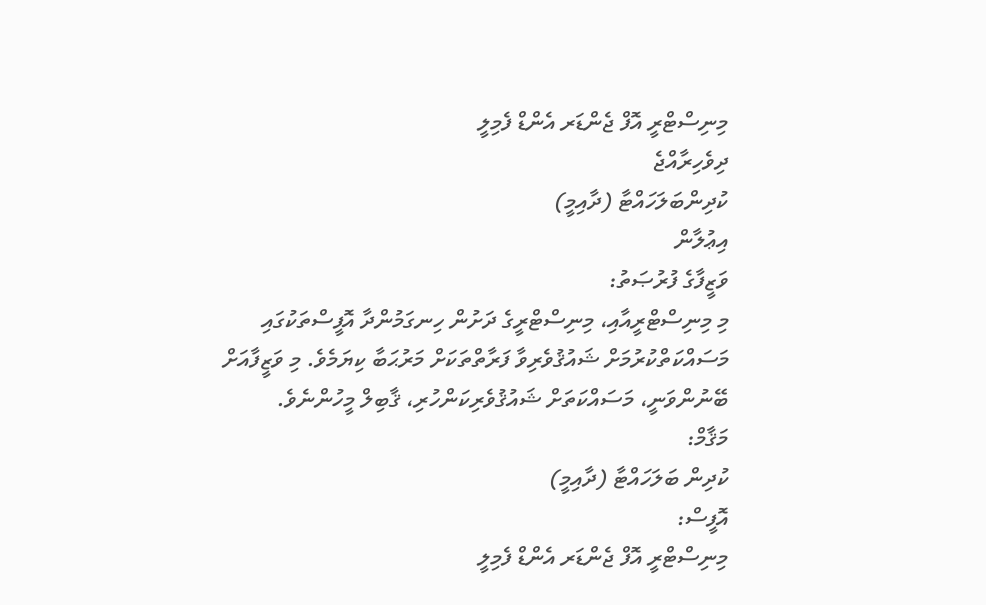މިނިސްޓްރީ އޮފް ޖެންޑަރ އެންޑް ފެމިލީ
ދިވެހިރާއްޖެ
ކުދިންބަލަހައްޓާ (ދާއިމީ)
އިޢުލާން
ވަޒީފާގެ ފުރުޞަތު:
މި މިނިސްޓްރީއާއި، މިނިސްޓްރީގެ ދަށުން ހިނގަމުންދާ އޮފީސްތަކުގައި މަސައްކަތްކުރުމަށް ޝައުޤުވެރިވާ ފަރާތްތަކަށް މަރުޙަބާ ކިޔަމެވެ. މި ވަޒީފާއަށް ބޭނުންވަނީ، މަސައްކަތަށް ޝައުޤުވެރިކަންހުރި، ޤާބިލް މީހުންނެވެ.
މަޤާމް:
ކުދިން ބަލަހައްޓާ (ދާއިމީ)
އޮފީސް:
މިނިސްޓްރީ އޮފް ޖެންޑަރ އެންޑް ފެމިލީ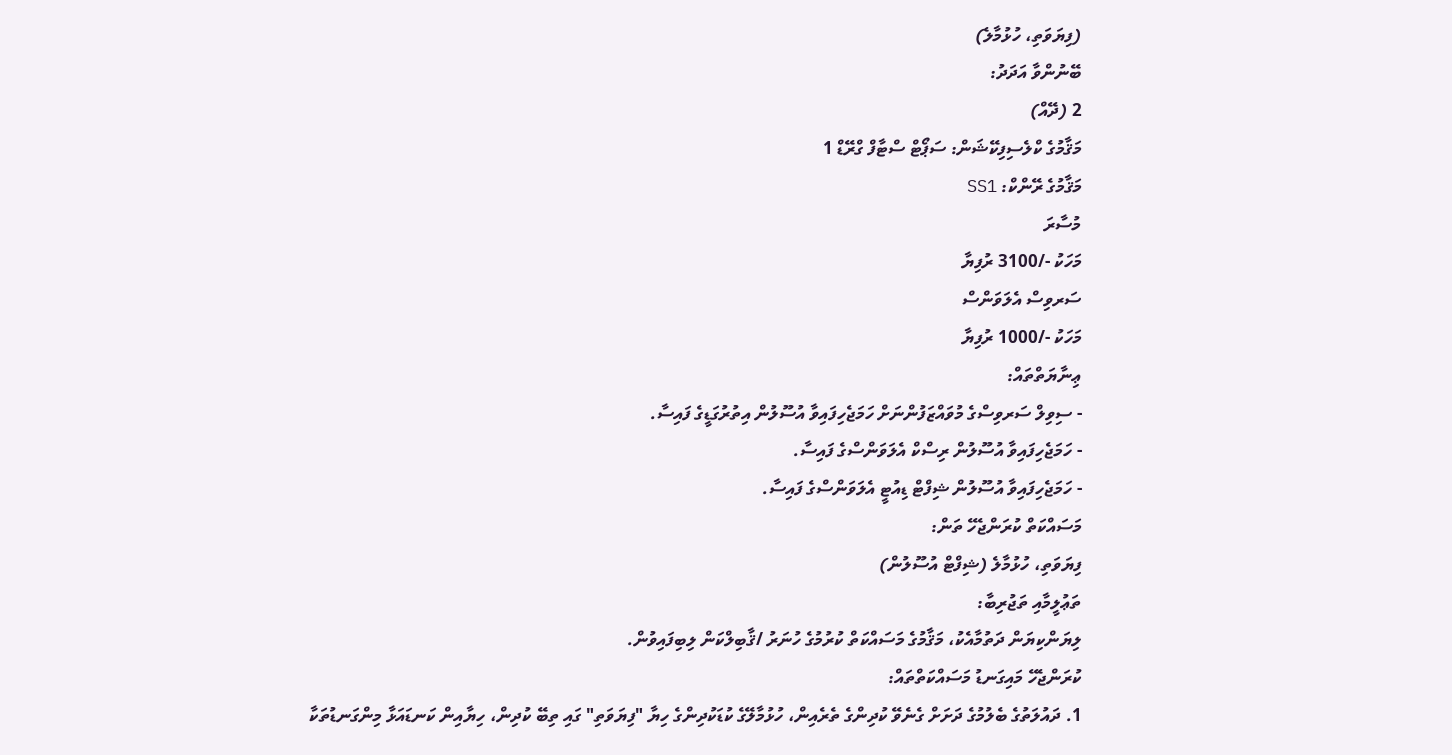(ފިޔަވަތި، ހުޅުމާލެ)
ބޭނުންވާ އަދަދު:
2 (ދޭއް)
މަޤާމުގެ ކްލެސިފިކޭޝަން: ސަޕޯޓް ސްޓާފް ގްރޭޑް 1
މަޤާމުގެ ރޭންކް: SS1
މުސާރަ
މަހަކު -/3100 ރުފިޔާ
ސަރވިސް އެލަވަންސް
މަހަކު -/1000 ރުފިޔާ
ޢިނާޔަތްތައް:
- ސިވިލް ސަރވިސްގެ މުވައްޒަފުންނަށް ހަމަޖެހިފައިވާ އުސޫލުން އިތުރުގަޑީގެ ފައިސާ.
- ހަމަޖެހިފައިވާ އުސޫލުން ރިސްކް އެލަވަންސްގެ ފައިސާ.
- ހަމަޖެހިފައިވާ އުސޫލުން ޝިފްޓް ޑިއުޓީ އެލަވަންސްގެ ފައިސާ.
މަސައްކަތް ކުރަންޖެހޭ ތަން:
ފިޔަވަތި، ހުޅުމާލެ (ޝިފްޓް އުސޫލުން)
ތަޢުލީމާއި ތަޖުރިބާ:
ލިޔަންކިޔަން ދަތުމާއެކު، މަޤާމުގެ މަސައްކަތް ކުރުމުގެ ހުނަރު /ޤާބިލްކަން ލިބިފައިވުން.
ކުރަންޖެހޭ މައިގަނޑު މަސައްކަތްތައް:
1. ދައުލަތުގެ ބެލުމުގެ ދަށަށް ގެނެވޭ ކުދިންގެ ތެރެއިން، ހުޅުމާލޭގެ ކުޑަކުދިންގެ ހިޔާ "ފިޔަވަތި" ގައި ތިބޭ ކުދިން، ހިޔާއިން ކަނޑައަޅާ މިންގަނޑުތަކާ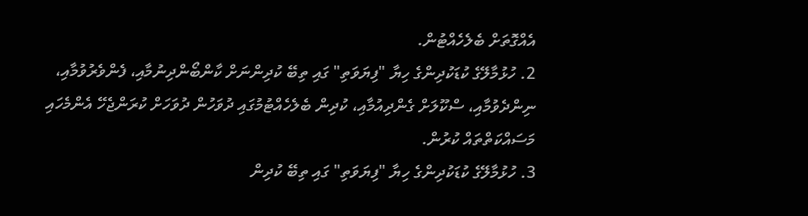އެއްގޮތަށް ބެލެހެއްޓުން.
2. ހުޅުމާލޭގެ ކުޑަކުދިންގެ ހިޔާ "ފިޔަވަތި" ގައި ތިބޭ ކުދިންނަށް ކާންބޯންދިނުމާއި، ފެންވެރުވުމާއި، ނިންދެވުމާއި، ސްކޫލަށް ގެންދިއުމާއި، ކުދިން ބެލެހެއްޓުމުގައި ދުވަހުން ދުވަހަށް ކުރަންޖެހޭ އެންމެހައި މަސައްކަތްތައް ކުރުން.
3. ހުޅުމާލޭގެ ކުޑަކުދިންގެ ހިޔާ "ފިޔަވަތި" ގައި ތިބޭ ކުދިން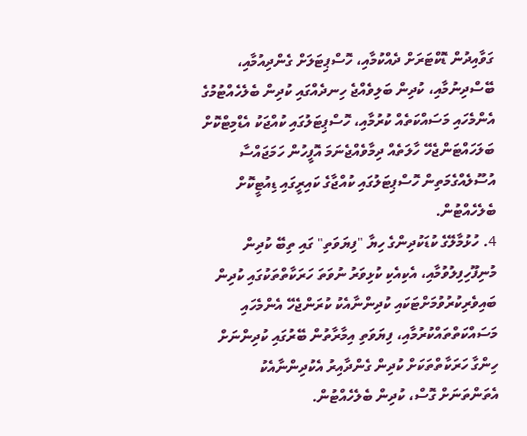ގަވާއިދުން ޑޮކްޓަރަށް ދެއްކުމާއި، ހޮސްޕިޓަލަށް ގެންދިއުމާއި، ބޭސްދިނުމާއި، ކުދިން ބަލިވެއްޖެ ހިނދެއްގައި ކުދިން ބެލެހެއްޓުމުގެ އެންމެހައި މަސައްކަތެއް ކުރުމާއި، ހޮސްޕިޓަލުގައި ކުއްޖަކު އެޑްމިޓްކޮށް ބަލަހައްޓަންޖެހޭ ހާލަތެއް ދިމާވެއްޖެނަމަ އޮފީހުން ހަމަޖައްސާ އުސޫލެއްގެމަތިން ހޮސްޕިޓަލުގައި ކުއްޖާގެ ކައިރީގައި ޑިއުޓީކޮށް ބެލެހެއްޓުން.
4. ހުޅުމާލޭގެ ކުޑަކުދިންގެ ހިޔާ "ފިޔަވަތި" ގައި ތިބޭ ކުދިން މުނިފޫހިފިލުވުމާއި، އެކިއެކި ކުޅިވަރު ނުވަތަ ހަރަކާތްތަކުގައި ކުދިން ބައިވެރިކުރުވުމަށްޓަކައި ކުދިންނާއެކު ކުރަންޖެހޭ އެންމެހައި މަސައްކަތްތައްކުރުމާއި، ފިޔަވަތި އިމާރާތުން ބޭރުގައި ކުދިންނަށް ހިންގާ ހަރަކާތްތަކަށް ކުދިން ގެންދާއިރު އެކުދިންނާއެކު އެތަންތަނަށް ގޮސް، ކުދިން ބެލެހެއްޓުން.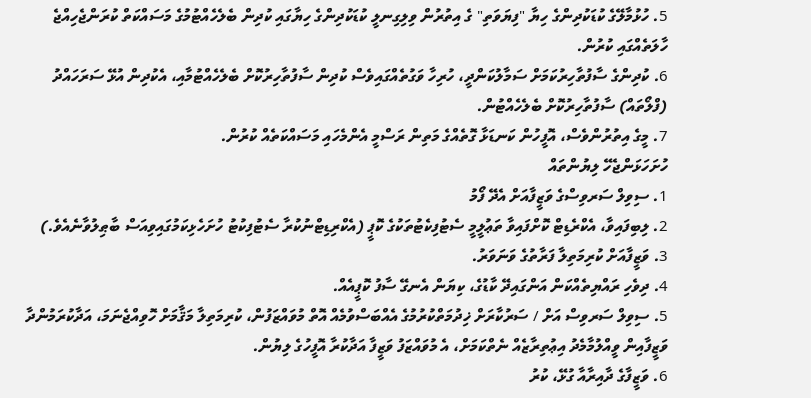5. ހުޅުމާލޭގެ ކުޑަކުދިންގެ ހިޔާ "ފިޔަވަތި" ގެ އިތުރުން ވިލިގިނލީ ކުޑަކުދިންގެ ހިޔާގައި ކުދިން ބެލެހެއްޓުމުގެ މަސައްކަތް ކުރަންޖެހިއްޖެ ހާލަތެއްގައި ކުރުން.
6. ކުދިންގެ ސާފުތާހިރުކަމަށް ސަމާލުކަންދީ، ހުރިހާ ވަގުތެއްގައިވެސް ކުދިން ސާފުތާހިރުކޮށް ބެލެހެއްޓުމާއި، އެކުދިން އުޅޭ ސަރަހައްދު (ފްލޯތައް) ސާފުތާހިރުކޮށް ބެލެހެއްޓުން.
7. މީގެ އިތުރުންވެސް، އޮފީހުން ކަނޑަޅާ ގޮތެއްގެ މަތިން ރަސްމީ އެންމެހައި މަސައްކަތެއް ކުރުން.
ހުށަހަޅަންޖެހޭ ލިޔުންތައް
1. ސިވިލް ސަރވިސްގެ ވަޒީފާއަށް އެދޭ ފޯމު
2. ލިބިފައިވާ، އެކްރެޑިޓް ކޮށްފައިވާ ތަޢުލީމީ ސެޓުފިކެޓުތަކުގެ ކޮޕީ (އެކްރިޑިޓްނުކުރާ ސެޓުފިކުޓު ހުށަހެޅިކަމުގައިވިއަސް ބާޠިލުވާނެއެވެ.)
3. ވަޒީފާއަށް ކުރިމަތިލާ ފަރާތުގެ ވަނަވަރު.
4. ދިވެހި ރައްޔިތެއްކަން އަންގައިދޭ ކާޑުގެ، ކިޔަން އެނގޭ ސާފު ކޮޕީއެއް.
5. ސިވިލް ސަރވިސް އަށް / ސަރުކާރަށް ޚިދުމަތްކުރުމުގެ އެއްބަސްވުމެއް އޮތް މުވައްޒަފުން، ކުރިމަތިލާ މަޤާމަށް ހޮވިއްޖެނަމަ، އަދާކުރަމުންދާ ވަޒީފާއިން ވީއްލުމާމެދު އިޢުތިރާޒެއް ނެތްކަމަށް، އެ މުވައްޒަފު ވަޒީފާ އަދާކުރާ އޮފީހުގެ ލިޔުން.
6. ވަޒީފާގެ ދާއިރާއާ ގުޅޭ، ކުރު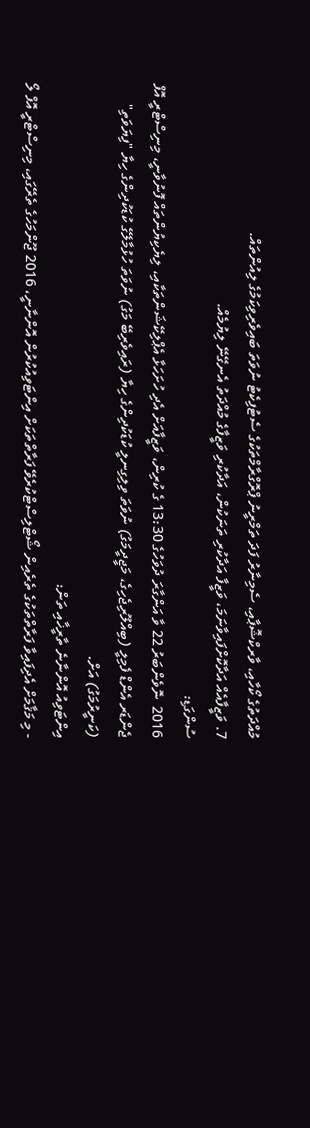މުއްދަތުގެ ކޯހާއި، ވާރކްޝޮޕާއި، ސެމިނާރު ފަދަ ތަމްރީނު ޕްރޮގްރާމްތަކުގެ ސެޓުފިކެޓު ނުވަތަ ބައިވެރިވިކަމުގެ ލިއުންތައް.
7. ވަޒީފާއެއް އަދާކޮށްފައިވާނަމަ، ވަޒީފާ އަދާކުރި ތަނަކުން، އަދާކުރި ވަޒީފާގެ މުއްދަތު އެނގޭނޭ ލިޔުމެއް.
ސުންގަޑި:
2016  ނޮވެންބަރު 22 ވާ އަންގާރަ ދުވަހުގެ 13:30 ގެ ކުރިން، ވަޒީފާއަށް އެދި ހުށަހަޅާ އެޕްލިކޭޝަންތަކާއި، ލިޔެކިޔުންތައް ފޮނުވާނީ، މިނިސްޓްރީ އޮފް ޖެންޑަރ އެންޑް ފެމިލީ (ބިއްލޫރިޖެހިގެ، މަޖީދީމަގު) ނުވަތަ ވިލިގިނލީ ކުޑަކުދިންގެ ހިޔާ (ރައިވެރިބޭ މަގު) ނުވަތަ ހުޅުމާލޭގެ ކުޑަކުދިންގެ ހިޔާ "ފިޔަވަތި" (ކަނީރުމަގު) އަށް.
އިންޓަވިއު އޮންނާނެ ތާރީޚާއި ތަން:
- މި މަޤާމަށް އެދިފައިވާ ފަރާތްތަކުގެ ތެރެއިން ޝޯޓްލިސްޓްކުރެވޭ ފަރާތްތަކަށް އިންޓަވިއުކުރުން އޮންނާނީ، 2016 ޖޫންމަހުގެ ތެރޭގައި، މިނިސްޓްރީ އޮފް ލޯ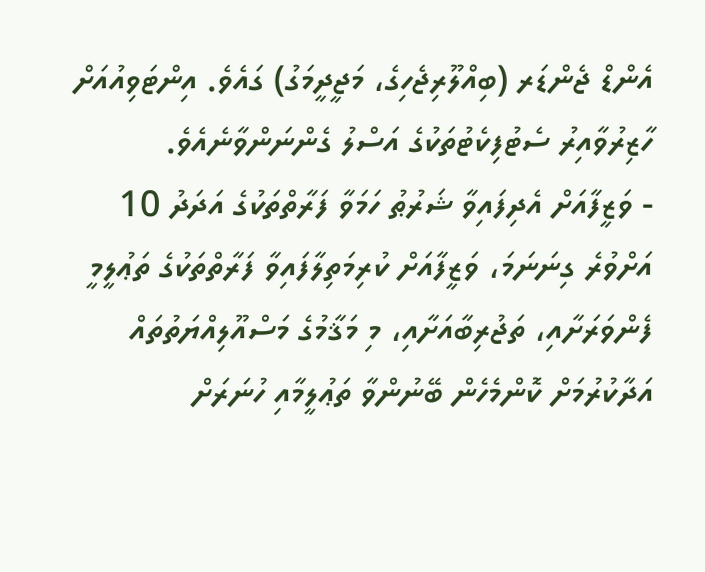އެންޑް ޖެންޑަރ (ބިއްލޫރިޖެހިގެ، މަޖީދީމަގު) ގައެވެ. އިންޓަވިއުއަށް ހާޒިރުވާއިރު ސެޓުފިކެޓުތަކުގެ އަސްލު ގެންނަންވާނެއެވެ.
- ވަޒީފާއަށް އެދިފައިވާ ޝަރުޠު ހަމަވާ ފަރާތްތަކުގެ އަދަދު 10 އަށްވުރެ ގިނަނަމަ، ވަޒީފާއަށް ކުރިމަތިލާފައިވާ ފަރާތްތަކުގެ ތަޢުލީމީ ފެންވަރަށާއި، ތަޖުރިބާއަށާއި، މި މަޤާމުގެ މަސްއޫލިއްޔަތުތައް އަދާކުރުމަށް ކޮންމެހެން ބޭނުންވާ ތަޢުލީމާއި ހުނަރަށް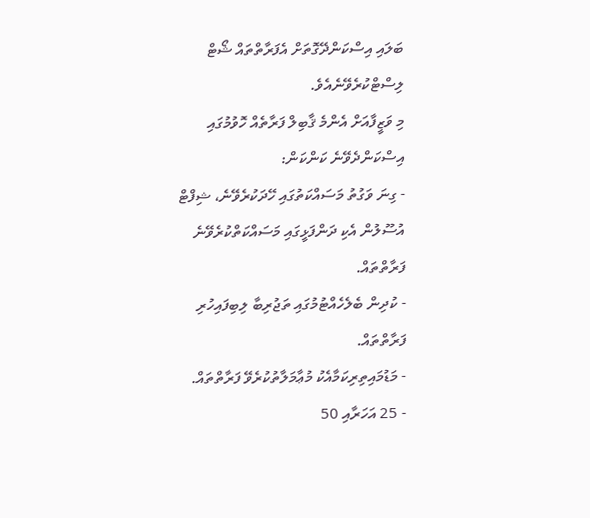ބަލައި އިސްކަންދޭގޮތަށް އެފަރާތްތައް ޝޯޓް ލިސްޓްކުރެވޭނެއެވެ.
މި ވަޒީފާއަށް އެންމެ ޤާބިލް ފަރާތެއް ހޮވުމުގައި އިސްކަންދެވޭނެ ކަންކަން:
- ގިނަ ވަގުތު މަސައްކަތުގައި ހޭދަކުރެވޭނެ، ޝިފްޓް އުސޫލުން އެކި ދަންފަޅީގައި މަސައްކަތްކުރެވޭނެ ފަރާތްތައް.
- ކުދިން ބެލެހެއްޓުމުގައި ތަޖުރިބާ ލިބިފައިހުރި ފަރާތްތައް.
- މަޑުމައިތިރިކަމާއެކު މުޢާމަލާތުކުރެވޭ ފަރާތްތައް.
- 25 އަހަރާއި 50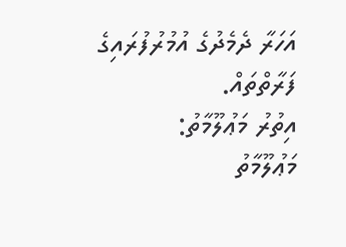އަހަރާ ދެމެދުގެ އުމުރުފުރައިގެ ފަރާތްތައް.
އިތުރު މަޢުލޫމާތު:
މަޢުލޫމާތު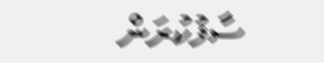ސާފުކުރަން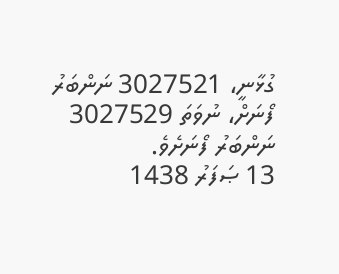ގުޅާނީ، 3027521 ނަންބަރު ފޯނަށް، ނުވަތަ 3027529 ނަންބަރު ފޯނަށެވެ.
13 ޞަފަރު 1438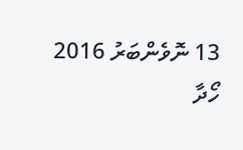13 ނޮވެންބަރު 2016
ހޯދާ